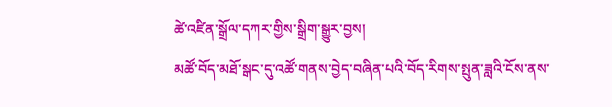ཚེ་འཛིན་སྒྲོལ་དཀར་གྱིས་སྒྲིག་སྒྱུར་བྱས།
མཚོ་བོད་མཐོ་སྒང་དུ་འཚོ་གནས་བྱེད་བཞིན་པའི་བོད་རིགས་སྤུན་ཟླའི་ངོས་ནས་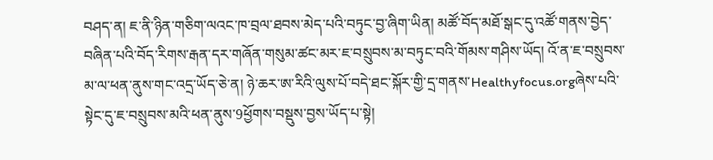བཤད་ན། ཇ་ནི་ཉིན་གཅིག་ལའང་ཁ་བྲལ་ཐབས་མེད་པའི་བཏུང་བྱ་ཞིག་ཡིན། མཚོ་བོད་མཐོ་སྒང་དུ་འཚོ་གནས་བྱེད་བཞིན་པའི་བོད་རིགས་རྒན་དར་གཞོན་གསུམ་ཚང་མར་ཇ་བསྲུབས་མ་བཏུང་བའི་གོམས་གཤིས་ཡོད། འོ་ན་ཇ་བསྲུབས་མ་ལ་ཕན་ནུས་གང་འདྲ་ཡོད་ཅེ་ན། ཉེ་ཆར་ཨ་རིའི་ལུས་པོ་བདེ་ཐང་སྐོར་གྱི་དྲ་གནས་Healthyfocus.orgཞེས་པའི་སྟེང་དུ་ཇ་བསྲུབས་མའི་ཕན་ནུས་9ཕྱོགས་བསྡུས་བྱས་ཡོད་པ་སྟེ།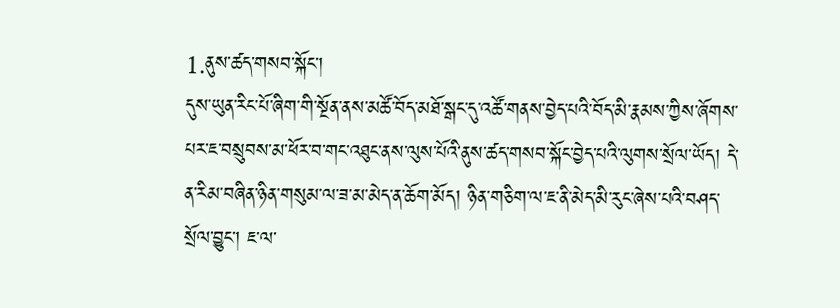1.ནུས་ཚད་གསབ་སྐོང་།
དུས་ཡུན་རིང་པོ་ཞིག་གི་སྔོན་ནས་མཚོ་བོད་མཐོ་སྒང་དུ་འཚོ་གནས་བྱེད་པའི་བོད་མི་རྣམས་ཀྱིས་ཞོགས་པར་ཇ་བསྲུབས་མ་ཕོར་བ་གང་འཐུང་ནས་ལུས་པོའི་ནུས་ཚད་གསབ་སྐོང་བྱེད་པའི་ལུགས་སྲོལ་ཡོད། དེ་ན་རིམ་བཞིན་ཉིན་གསུམ་ལ་ཟ་མ་མེད་ན་ཆོག་མོད། ཉིན་གཅིག་ལ་ཇ་ནི་མེད་མི་རུང་ཞེས་པའི་བཤད་སྲོལ་བྱུང་། ཇ་ལ་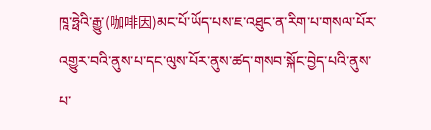ཁཱ་ཧྥེའི་རྒྱུ་(咖啡因)མང་པོ་ཡོད་པས་ཇ་འཐུང་ན་རིག་པ་གསལ་པོར་འགྱུར་བའི་ནུས་པ་དང་ལུས་པོར་ནུས་ཚད་གསབ་སྐོང་བྱེད་པའི་ནུས་པ་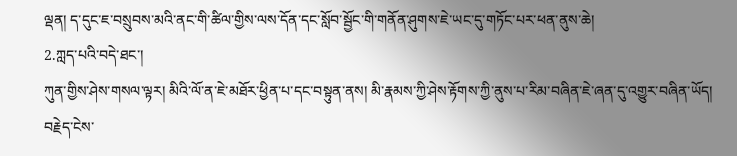ལྡན། ད་དུང་ཇ་བསྲུབས་མའི་ནང་གི་ཚིལ་གྱིས་ལས་དོན་དང་སློབ་སྦྱོང་གི་གནོན་ཤུགས་ཇེ་ཡང་དུ་གཏོང་པར་ཕན་ནུས་ཆེ།
2.ཀླད་པའི་བདེ་ཐང་།
ཀུན་གྱིས་ཤེས་གསལ་ལྟར། མིའི་ལོ་ན་ཇེ་མཐོར་ཕྱིན་པ་དང་བསྟུན་ནས། མི་རྣམས་ཀྱི་ཤེས་རྟོགས་ཀྱི་ནུས་པ་རིམ་བཞིན་ཇེ་ཞན་དུ་འགྱུར་བཞིན་ཡོད། བརྗེད་ངེས་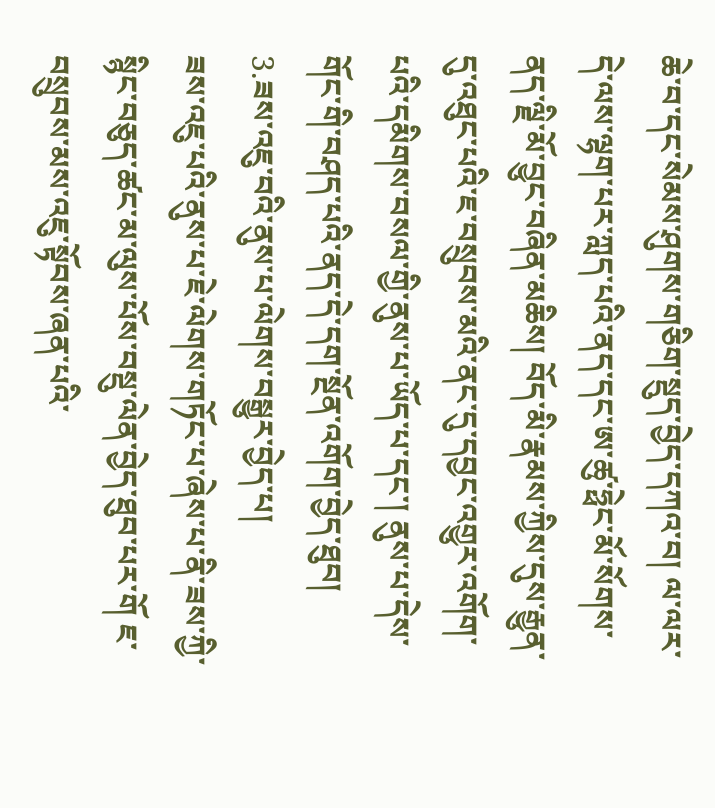ཆེ་བ་དང་སེམས་ཤུགས་གཅིག་སྡུད་བྱེད་དཀའ་བ། ལ་ལར་དེ་ལས་ལྷག་པར་ཀླད་པའི་ནད་དང་ཨ་ཚུ་ཧྥེང་མོ་སོགས་ནད་ལྗི་མོ་བྱུང་བཞིན་མཆིས། བོད་མི་རྣམས་ཀྱིས་དུས་རྒྱུན་དུ་འཐུང་པའི་ཇ་བསྲུབས་མའི་ནང་དུ་དབྱང་འགྱུར་འགོག་པའི་དམིགས་བསལ་གྱི་ནུས་པ་ཡོད་པ་དང་། ནུས་པ་དེས་གོང་གི་བཤད་པའི་ནད་དེ་དག་སྔོན་འགོག་བྱེད་ཐུབ།
3.ཟས་འཇུ་བའི་ནུས་པ་ལེགས་བསྒྱུར་བྱེད་པ།
ཟས་འཇུ་པའི་ནུས་པ་ཇེ་ལེགས་གཏོང་པ་ཞེས་པ་ནི་ཟས་ཀྱི་སྙིང་བཅུད་ཚང་མ་ལུས་པོས་བསྡུ་ལེན་བྱེད་ཐུབ་པར་གོ ཇ་བསྲུབས་མས་འཇུ་སྟོབས་ཞན་པའི་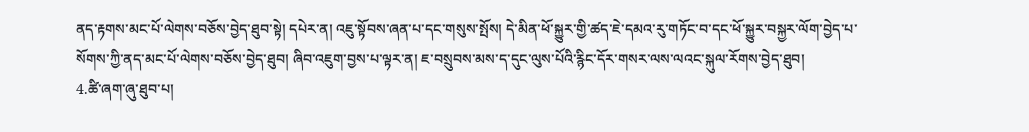ནད་རྟགས་མང་པོ་ལེགས་བཅོས་བྱེད་ཐུབ་སྟེ། དཔེར་ན། འཇུ་སྟོབས་ཞན་པ་དང་གསུས་སྤོས། དེ་མིན་ཕོ་སྐྱུར་གྱི་ཚད་ཇེ་དམའ་རུ་གཏོང་བ་དང་ཕོ་སྐྱུར་བསྐྱར་ལོག་བྱེད་པ་སོགས་ཀྱི་ནད་མང་པོ་ལེགས་བཅོས་བྱེད་ཐུབ། ཞིབ་འཇུག་བྱས་པ་ལྟར་ན། ཇ་བསྲུབས་མས་ད་དུང་ལུས་པོའི་རྙིང་དོར་གསར་ལས་ལའང་སྐུལ་རོགས་བྱེད་ཐུབ།
4.ཚི་ཞག་ཞུ་ཐུབ་པ།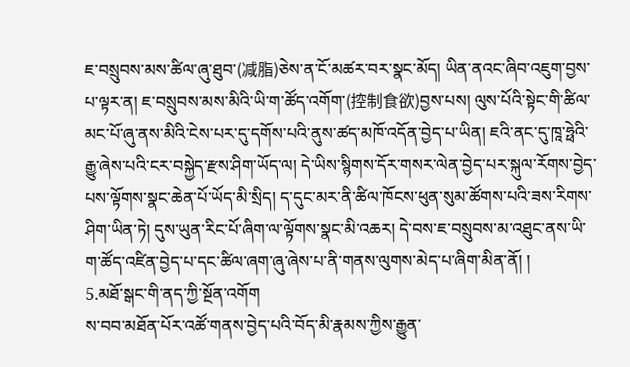ཇ་བསྲུབས་མས་ཚིལ་ཞུ་ཐུབ་(减脂)ཅེས་ན་ངོ་མཚར་བར་སྣང་མོད། ཡིན་ནའང་ཞིབ་འཇུག་བྱས་པ་ལྟར་ན། ཇ་བསྲུབས་མས་མིའི་ཡི་ག་ཚོད་འགོག་(控制食欲)བྱས་པས། ལུས་པོའི་སྟེང་གི་ཚིལ་མང་པོ་ཞུ་ནས་མིའི་ངེས་པར་དུ་དགོས་པའི་ནུས་ཚད་མཁོ་འདོན་བྱེད་པ་ཡིན། ཇའི་ནང་དུ་ཁཱ་ཧྥེའི་རྒྱུ་ཞེས་པའི་ངར་བསྐྱེད་རྫས་ཤིག་ཡོད་ལ། དེ་ཡིས་སྙིགས་དོར་གསར་ལེན་བྱེད་པར་སྐུལ་རོགས་བྱེད་པས་ལྟོགས་སྣང་ཆེན་པོ་ཡོད་མི་སྲིད། ད་དུང་མར་ནི་ཚིལ་ཁོངས་ཕུན་སུམ་ཚོགས་པའི་ཟས་རིགས་ཤིག་ཡིན་ཏེ། དུས་ཡུན་རིང་པོ་ཞིག་ལ་ལྟོགས་སྣང་མི་འཆར། དེ་བས་ཇ་བསྲུབས་མ་འཐུང་ནས་ཡི་ག་ཚོད་འཛིན་བྱེད་པ་དང་ཚིལ་ཞག་ཞུ་ཞེས་པ་ནི་གནས་ལུགས་མེད་པ་ཞིག་མིན་ནོ། །
5.མཐོ་སྒང་གི་ནད་ཀྱི་སྔོན་འགོག
ས་བབ་མཐོན་པོར་འཚོ་གནས་བྱེད་པའི་བོད་མི་རྣམས་ཀྱིས་རྒྱུན་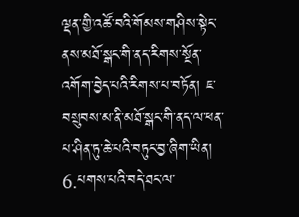ལྡན་གྱི་འཚོ་བའི་གོམས་གཤིས་སྟེང་ནས་མཐོ་སྒང་གི་ནད་རིགས་སྔོན་འགོག་བྱེད་པའི་རིགས་པ་བཏོན། ཇ་བསྲུབས་མ་ནི་མཐོ་སྒང་གི་ནད་ལ་ཕན་པ་ཤིན་ཏུ་ཆེ་པའི་བཏུང་བྱ་ཞིག་ཡིན།
6.པགས་པའི་བདེ་ཐང་ལ་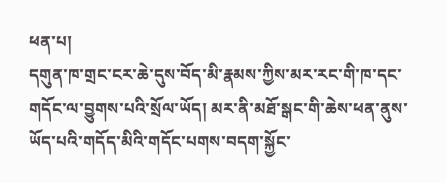ཕན་པ།
དགུན་ཁ་གྲང་ངར་ཆེ་དུས་བོད་མི་རྣམས་ཀྱིས་མར་རང་གི་ཁ་དང་གདོང་ལ་བྱུགས་པའི་སྲོལ་ཡོད། མར་ནི་མཐོ་སྒང་གི་ཆེས་ཕན་ནུས་ཡོད་པའི་གདོད་མིའི་གདོང་པགས་བདག་སྐྱོང་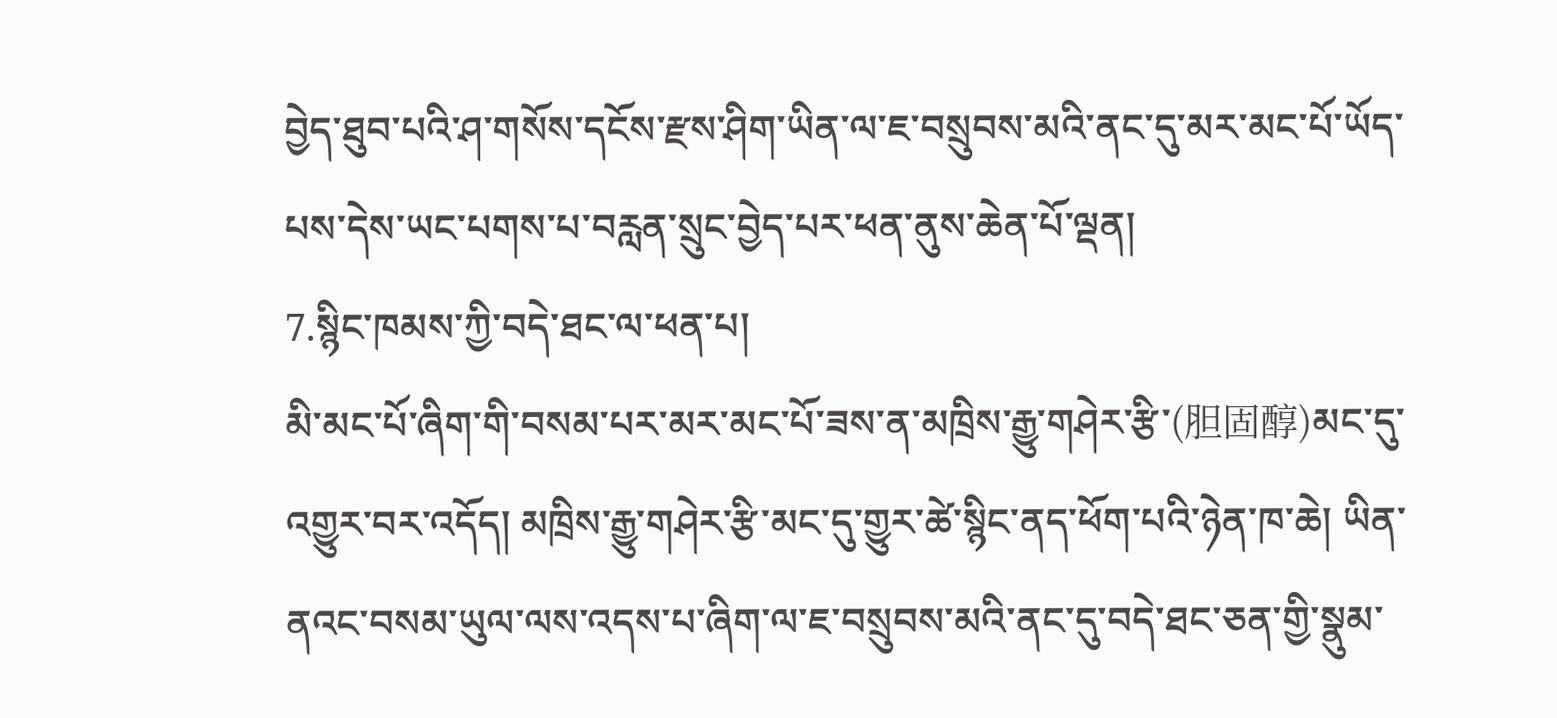བྱེད་ཐུབ་པའི་ཤ་གསོས་དངོས་རྫས་ཤིག་ཡིན་ལ་ཇ་བསྲུབས་མའི་ནང་དུ་མར་མང་པོ་ཡོད་པས་དེས་ཡང་པགས་པ་བརླན་སྲུང་བྱེད་པར་ཕན་ནུས་ཆེན་པོ་ལྡན།
7.སྙིང་ཁམས་ཀྱི་བདེ་ཐང་ལ་ཕན་པ།
མི་མང་པོ་ཞིག་གི་བསམ་པར་མར་མང་པོ་ཟས་ན་མཁྲིས་རྒྱུ་གཤེར་རྩི་(胆固醇)མང་དུ་འགྱུར་བར་འདོད། མཁྲིས་རྒྱུ་གཤེར་རྩི་མང་དུ་གྱུར་ཚེ་སྙིང་ནད་ཕོག་པའི་ཉེན་ཁ་ཆེ། ཡིན་ནའང་བསམ་ཡུལ་ལས་འདས་པ་ཞིག་ལ་ཇ་བསྲུབས་མའི་ནང་དུ་བདེ་ཐང་ཅན་གྱི་སྣུམ་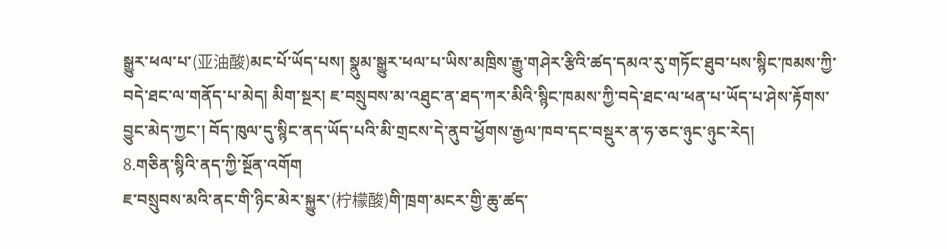སྒྱུར་ཕལ་པ་(亚油酸)མང་པོ་ཡོད་པས། སྣུམ་སྒྱུར་ཕལ་པ་ཡིས་མཁྲིས་རྒྱུ་གཤེར་རྩིའི་ཚད་དམའ་རུ་གཏོང་ཐུབ་པས་སྙིང་ཁམས་ཀྱི་བདེ་ཐང་ལ་གནོད་པ་མེད། མིག་སྔར། ཇ་བསྲུབས་མ་འཐུང་ན་ཐད་ཀར་མིའི་སྙིང་ཁམས་ཀྱི་བདེ་ཐང་ལ་ཕན་པ་ཡོད་པ་ཤེས་རྟོགས་བྱུང་མེད་ཀྱང་། བོད་ཁུལ་དུ་སྙིང་ནད་ཡོད་པའི་མི་གྲངས་དེ་ནུབ་ཕྱོགས་རྒྱལ་ཁབ་དང་བསྡུར་ན་ཧ་ཅང་ཉུང་ཉུང་རེད།
8.གཅིན་སྙིའི་ནད་ཀྱི་སྔོན་འགོག
ཇ་བསྲུབས་མའི་ནང་གི་ཉིང་མེར་སྐྱུར་(柠檬酸)གི་ཁྲག་མངར་གྱི་ཆུ་ཚད་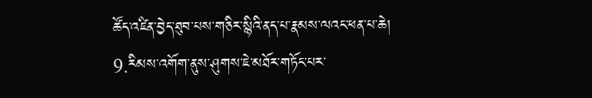ཚོད་འཛིན་བྱེད་ཐུབ་པས་གཅིར་སྙིའི་ནད་པ་རྣམས་ལའང་ཕན་པ་ཆེ།
9.རིམས་འགོག་ནུས་ཤུགས་ཇེ་མཐོར་གཏོང་པར་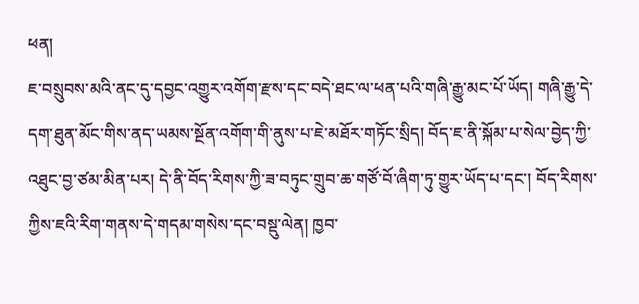ཕན།
ཇ་བསྲུབས་མའི་ནང་དུ་དབྱང་འགྱུར་འགོག་རྫས་དང་བདེ་ཐང་ལ་ཕན་པའི་གཞི་རྒྱུ་མང་པོ་ཡོད། གཞི་རྒྱུ་དེ་དག་ཐུན་མོང་གིས་ནད་ཡམས་སྔོན་འགོག་གི་ནུས་པ་ཇེ་མཐོར་གཏོང་སྲིད། བོད་ཇ་ནི་སྐོམ་པ་སེལ་བྱེད་ཀྱི་འཐུང་བྱ་ཙམ་མིན་པར། དེ་ནི་བོད་རིགས་ཀྱི་ཟ་བཏུང་གྲུབ་ཆ་གཙོ་བོ་ཞིག་ཏུ་གྱུར་ཡོད་པ་དང་། བོད་རིགས་ཀྱིས་ཇའི་རིག་གནས་དེ་གདམ་གསེས་དང་བསྡུ་ལེན། ཁྱབ་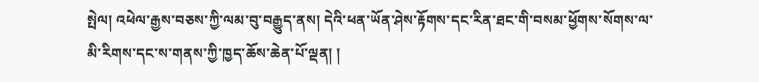སྤེལ། འཕེལ་རྒྱས་བཅས་ཀྱི་ལམ་བུ་བརྒྱུད་ནས། དེའི་ཕན་ཡོན་ཤེས་རྟོགས་དང་རིན་ཐང་གི་བསམ་ཕྱོགས་སོགས་ལ་མི་རིགས་དང་ས་གནས་ཀྱི་ཁྱད་ཆོས་ཆེན་པོ་ལྡན། །